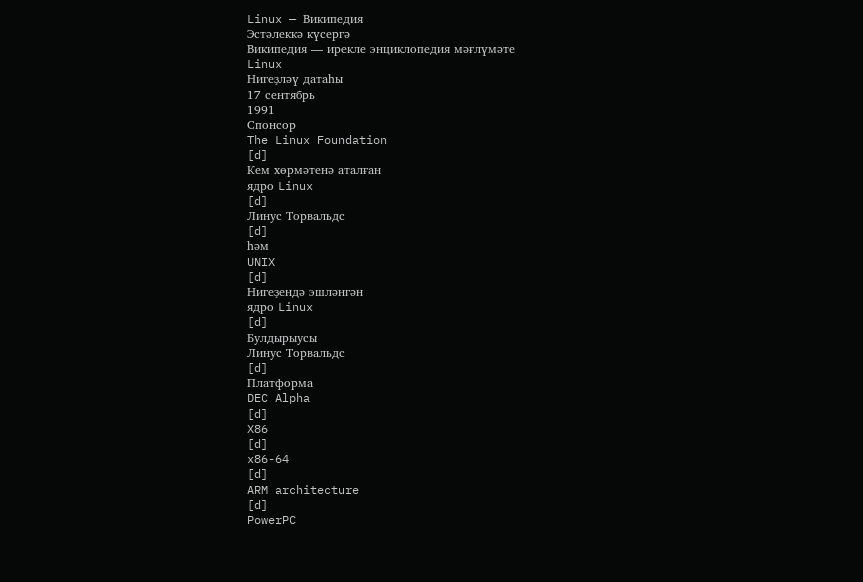Linux — Википедия
Эстәлеккә күсергә
Википедия — ирекле энциклопедия мәғлүмәте
Linux
Нигеҙләү датаһы
17 сентябрь
1991
Спонсор
The Linux Foundation
[d]
Кем хөрмәтенә аталған
ядро Linux
[d]
Линус Торвальдс
[d]
һәм
UNIX
[d]
Нигеҙендә эшләнгән
ядро Linux
[d]
Булдырыусы
Линус Торвальдс
[d]
Платформа
DEC Alpha
[d]
X86
[d]
x86-64
[d]
ARM architecture
[d]
PowerPC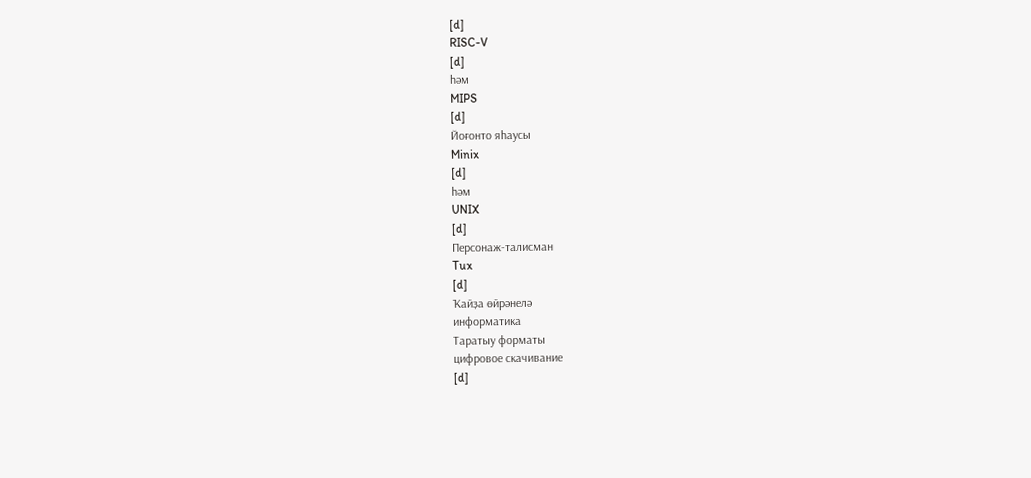[d]
RISC-V
[d]
һәм
MIPS
[d]
Йоғонто яһаусы
Minix
[d]
һәм
UNIX
[d]
Персонаж-талисман
Tux
[d]
Ҡайҙа өйрәнелә
информатика
Таратыу форматы
цифровое скачивание
[d]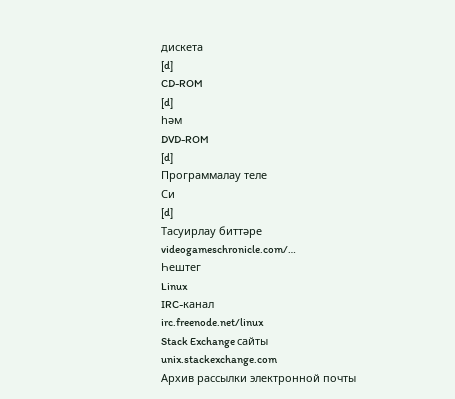дискета
[d]
CD-ROM
[d]
һәм
DVD-ROM
[d]
Программалау теле
Си
[d]
Тасуирлау биттәре
videogameschronicle.com/…
Һештег
Linux
IRC-канал
irc.freenode.net/linux
Stack Exchange сайты
unix.stackexchange.com
Архив рассылки электронной почты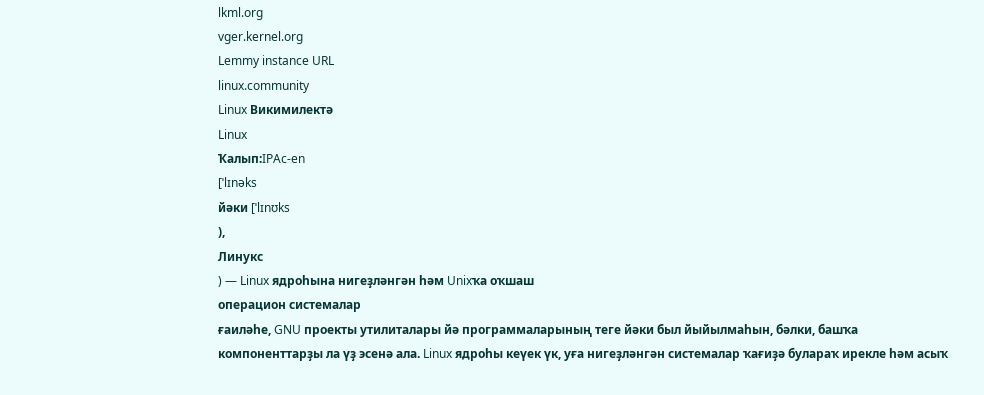lkml.org
vger.kernel.org
Lemmy instance URL
linux.community
Linux Викимилектә
Linux
Ҡалып:IPAc-en
[ˈlɪnəks
йәки [ˈlɪnʊks
),
Линукс
) — Linux ядроһына нигеҙләнгән һәм Unixҡа оҡшаш
операцион системалар
ғаиләһе, GNU проекты утилиталары йә программаларының теге йәки был йыйылмаһын, бәлки, башҡа компоненттарҙы ла үҙ эсенә ала. Linux ядроһы кеүек үк, уға нигеҙләнгән системалар ҡағиҙә булараҡ ирекле һәм асыҡ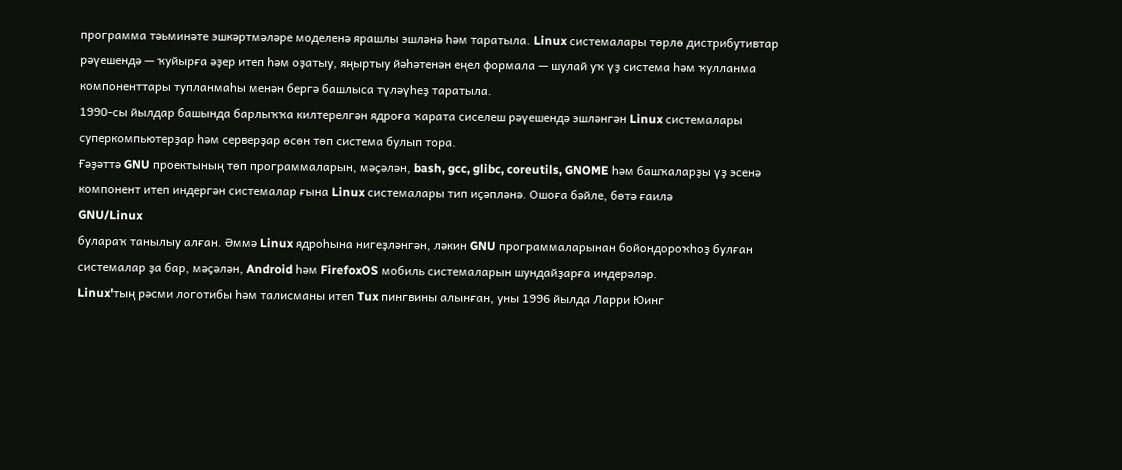программа тәьминәте эшкәртмәләре моделенә ярашлы эшләнә һәм таратыла. Linux системалары төрлө дистрибутивтар рәүешендә — ҡуйырға әҙер итеп һәм оҙатыу, яңыртыу йәһәтенән еңел формала — шулай уҡ үҙ система һәм ҡулланма компоненттары тупланмаһы менән бергә башлыса түләүһеҙ таратыла.
1990-сы йылдар башында барлыҡҡа килтерелгән ядроға ҡарата сиселеш рәүешендә эшләнгән Linux системалары суперкомпьютерҙар һәм серверҙар өсөн төп система булып тора.
Ғәҙәттә GNU проектының төп программаларын, мәҫәлән, bash, gcc, glibc, coreutils, GNOME һәм башҡаларҙы үҙ эсенә компонент итеп индергән системалар ғына Linux системалары тип иҫәпләнә. Ошоға бәйле, бөтә ғаилә
GNU/Linux
булараҡ танылыу алған. Әммә Linux ядроһына нигеҙләнгән, ләкин GNU программаларынан бойондороҡһоҙ булған системалар ҙа бар, мәҫәлән, Android һәм FirefoxOS мобиль системаларын шундайҙарға индерәләр.
Linux'тың рәсми логотибы һәм талисманы итеп Tux пингвины алынған, уны 1996 йылда Ларри Юинг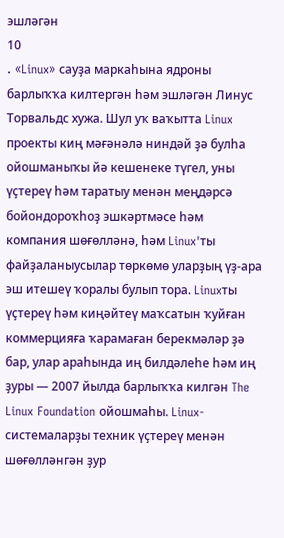эшләгән
10
. «Linux» сауҙа маркаһына ядроны барлыҡҡа килтергән һәм эшләгән Линус Торвальдс хужа. Шул уҡ ваҡытта Linux проекты киң мәғәнәлә ниндәй ҙә булһа ойошманыҡы йә кешенеке түгел, уны үҫтереү һәм таратыу менән меңдәрсә бойондороҡһоҙ эшкәртмәсе һәм компания шөғөлләнә, һәм Linux'ты файҙаланыусылар төркөмө уларҙың үҙ-ара эш итешеү ҡоралы булып тора. Linuxты үҫтереү һәм киңәйтеү маҡсатын ҡуйған коммерцияға ҡарамаған берекмәләр ҙә бар, улар араһында иң билдәлеһе һәм иң ҙуры — 2007 йылда барлыҡҡа килгән The Linux Foundation ойошмаһы. Linux-системаларҙы техник үҫтереү менән шөғөлләнгән ҙур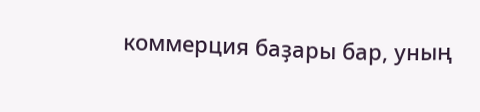коммерция баҙары бар, уның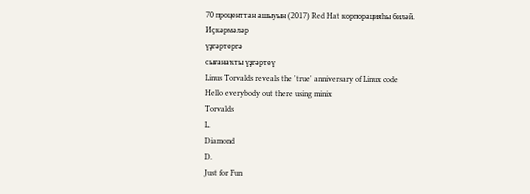70 проценттан ашыуын (2017) Red Hat корпорацияһы биләй.
Иҫкәрмәләр
үҙгәртергә
сығанаҡты үҙгәртеү
Linus Torvalds reveals the 'true' anniversary of Linux code
Hello everybody out there using minix
Torvalds
L.
Diamond
D.
Just for Fun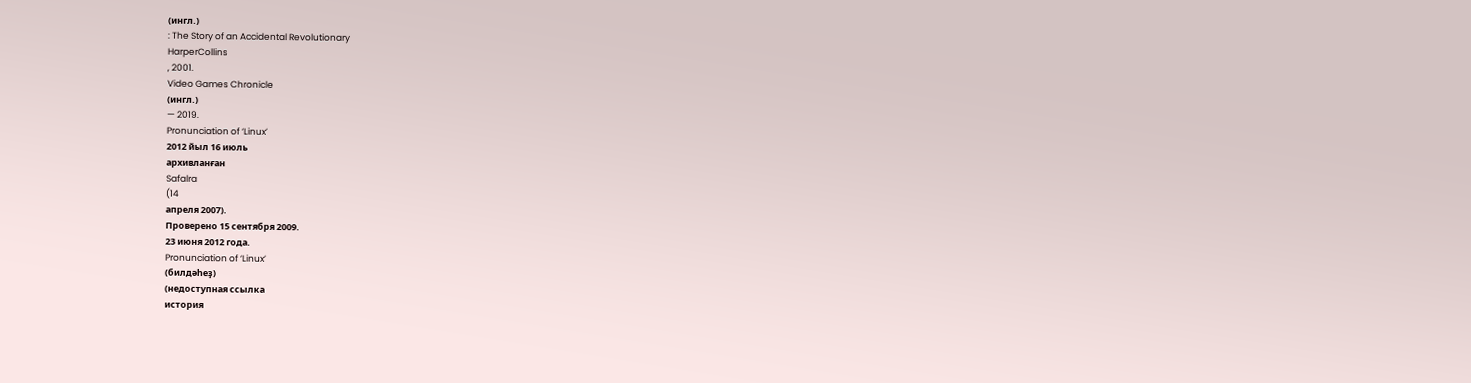(ингл.)
: The Story of an Accidental Revolutionary
HarperCollins
, 2001.
Video Games Chronicle
(ингл.)
— 2019.
Pronunciation of ‘Linux’
2012 йыл 16 июль
архивланған
Safalra
(14
апреля 2007).
Проверено 15 сентября 2009.
23 июня 2012 года.
Pronunciation of ‘Linux’
(билдәһеҙ)
(недоступная ссылка
история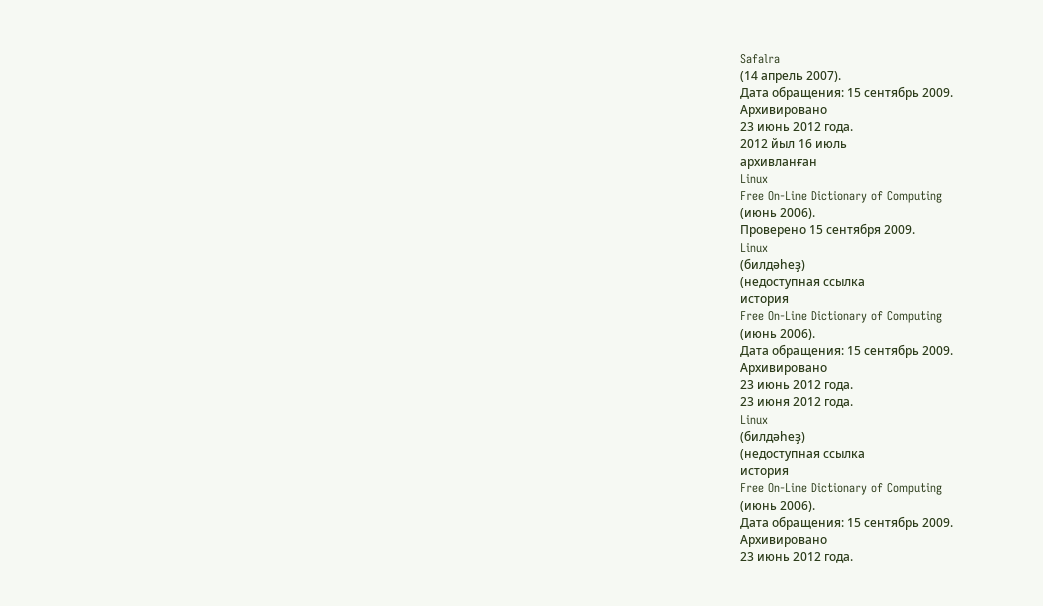Safalra
(14 апрель 2007).
Дата обращения: 15 сентябрь 2009.
Архивировано
23 июнь 2012 года.
2012 йыл 16 июль
архивланған
Linux
Free On-Line Dictionary of Computing
(июнь 2006).
Проверено 15 сентября 2009.
Linux
(билдәһеҙ)
(недоступная ссылка
история
Free On-Line Dictionary of Computing
(июнь 2006).
Дата обращения: 15 сентябрь 2009.
Архивировано
23 июнь 2012 года.
23 июня 2012 года.
Linux
(билдәһеҙ)
(недоступная ссылка
история
Free On-Line Dictionary of Computing
(июнь 2006).
Дата обращения: 15 сентябрь 2009.
Архивировано
23 июнь 2012 года.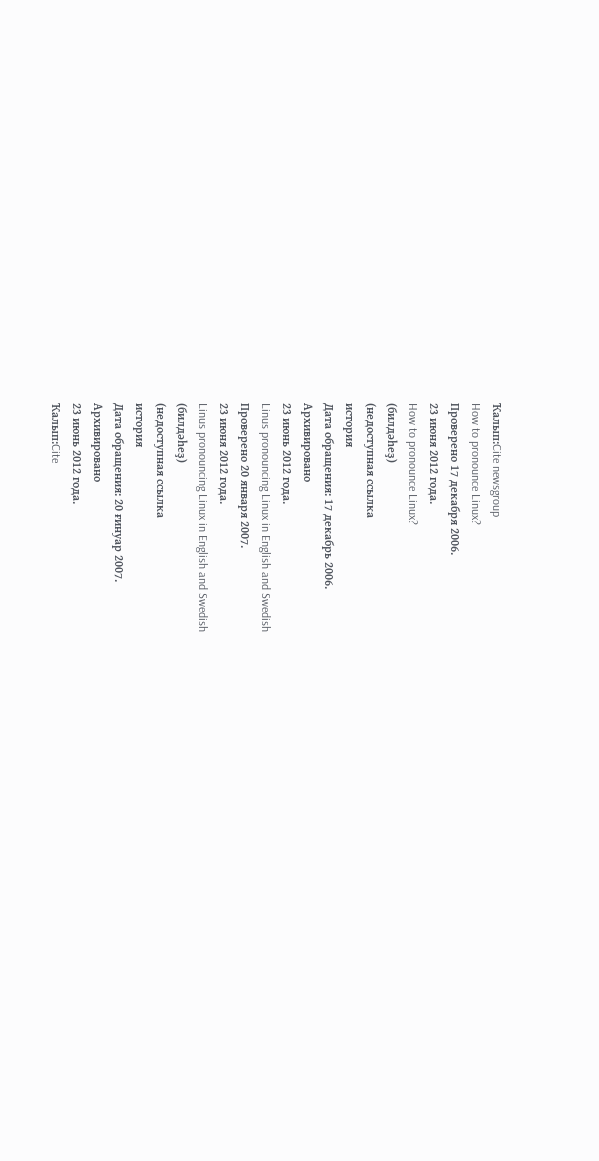Ҡалып:Cite newsgroup
How to pronounce Linux?
Проверено 17 декабря 2006.
23 июня 2012 года.
How to pronounce Linux?
(билдәһеҙ)
(недоступная ссылка
история
Дата обращения: 17 декабрь 2006.
Архивировано
23 июнь 2012 года.
Linus pronouncing Linux in English and Swedish
Проверено 20 января 2007.
23 июня 2012 года.
Linus pronouncing Linux in English and Swedish
(билдәһеҙ)
(недоступная ссылка
история
Дата обращения: 20 ғинуар 2007.
Архивировано
23 июнь 2012 года.
Ҡалып:Cite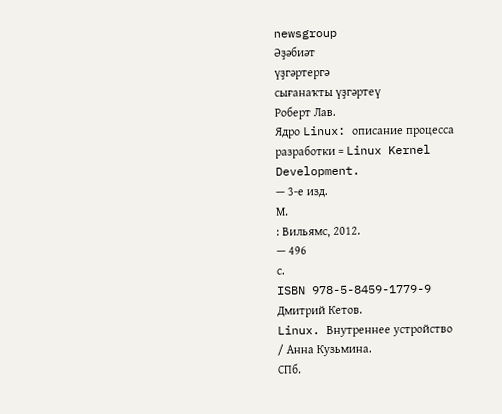newsgroup
Әҙәбиәт
үҙгәртергә
сығанаҡты үҙгәртеү
Роберт Лав.
Ядро Linux: описание процесса разработки = Linux Kernel Development.
— 3-е изд.
М.
: Вильямс, 2012.
— 496
с.
ISBN 978-5-8459-1779-9
Дмитрий Кетов.
Linux. Внутреннее устройство
/ Анна Кузьмина.
СПб.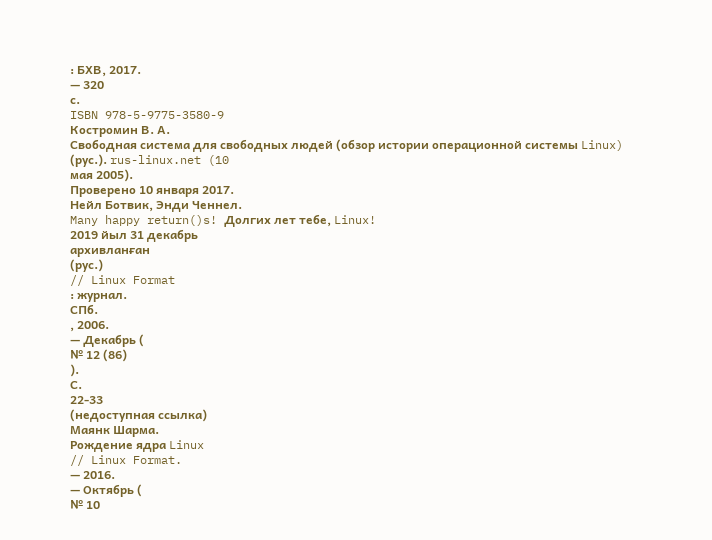: БХВ, 2017.
— 320
с.
ISBN 978-5-9775-3580-9
Костромин В. А.
Свободная система для свободных людей (обзор истории операционной системы Linux)
(рус.). rus-linux.net (10
мая 2005).
Проверено 10 января 2017.
Нейл Ботвик, Энди Ченнел.
Many happy return()s! Долгих лет тебе, Linux!
2019 йыл 31 декабрь
архивланған
(рус.)
// Linux Format
: журнал.
СПб.
, 2006.
— Декабрь (
№ 12 (86)
).
С.
22-33
(недоступная ссылка)
Маянк Шарма.
Рождение ядра Linux
// Linux Format.
— 2016.
— Октябрь (
№ 10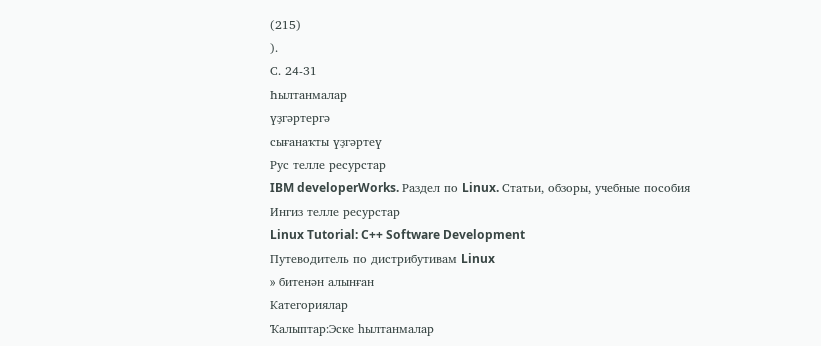(215)
).
С. 24-31
Һылтанмалар
үҙгәртергә
сығанаҡты үҙгәртеү
Рус телле ресурстар
IBM developerWorks. Раздел по Linux. Статьи, обзоры, учебные пособия
Ингиз телле ресурстар
Linux Tutorial: C++ Software Development
Путеводитель по дистрибутивам Linux
» битенән алынған
Категориялар
Ҡалыптар:Эске һылтанмалар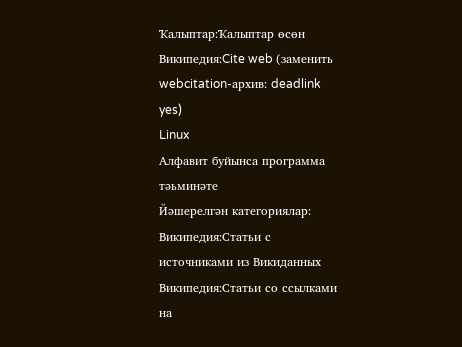Ҡалыптар:Ҡалыптар өсөн
Википедия:Cite web (заменить webcitation-архив: deadlink yes)
Linux
Алфавит буйынса программа тәьминәте
Йәшерелгән категориялар:
Википедия:Статьи с источниками из Викиданных
Википедия:Статьи со ссылками на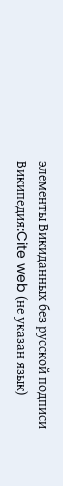элементы Викиданных без русской подписи
Википедия:Cite web (не указан язык)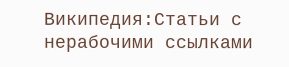Википедия:Статьи с нерабочими ссылками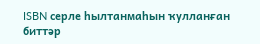ISBN серле һылтанмаһын ҡулланған биттәр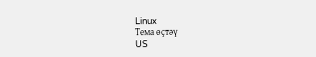Linux
Тема өҫтәү
US